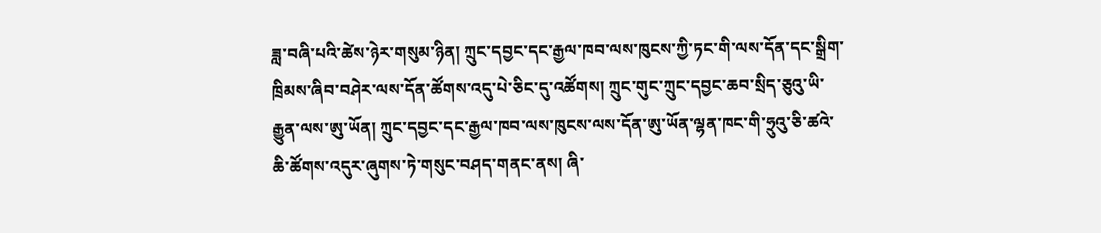ཟླ་བཞི་པའི་ཚེས་ཉེར་གསུམ་ཉིན། ཀྲུང་དབྱང་དང་རྒྱལ་ཁབ་ལས་ཁུངས་ཀྱི་ཏང་གི་ལས་དོན་དང་སྒྲིག་ཁྲིམས་ཞིབ་བཤེར་ལས་དོན་ཚོགས་འདུ་པེ་ཅིང་དུ་འཚོགས། ཀྲུང་གུང་ཀྲུང་དབྱང་ཆབ་སྲིད་ཅུའུ་ཡི་རྒྱུན་ལས་ཨུ་ཡོན། ཀྲུང་དབྱང་དང་རྒྱལ་ཁབ་ལས་ཁུངས་ལས་དོན་ཨུ་ཡོན་ལྷན་ཁང་གི་ཧྲུའུ་ཅི་ཚའེ་ཆི་ཚོགས་འདུར་ཞུགས་ཏེ་གསུང་བཤད་གནང་ནས། ཞི་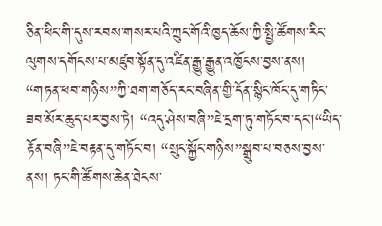ཅིན་ཕིང་གི་དུས་རབས་གསར་པའི་ཀྲུང་གོའི་ཁྱད་ཆོས་ཀྱི་སྤྱི་ཚོགས་རིང་ལུགས་དགོངས་པ་མཛུབ་སྟོན་དུ་འཛིན་རྒྱུ་རྒྱུན་འཁྱོངས་བྱས་ནས། “གཏན་ཕབ་གཉིས”ཀྱི་ཐག་གཅོད་རང་བཞིན་གྱི་དོན་སྙིང་ཁོང་དུ་གཏིང་ཟབ་མོར་ཆུད་པར་བྱས་ཏེ། “འདུ་ཤེས་བཞི”ཇེ་དྲག་ཏུ་གཏོང་བ་དང།“ཡིད་རྟོན་བཞི”ཇེ་བརྟན་དུ་གཏོང་བ། “སྲུང་སྐྱོང་གཉིས”སྒྲུབ་པ་བཅས་བྱས་ནས། ཏང་གི་ཚོགས་ཆེན་ཐེངས་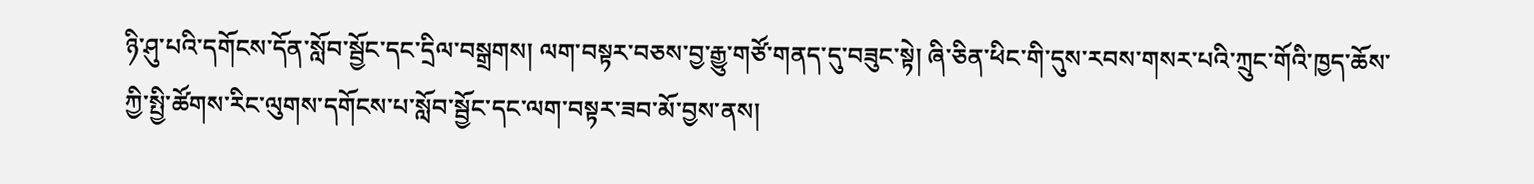ཉི་ཤུ་པའི་དགོངས་དོན་སློབ་སྦྱོང་དང་དྲིལ་བསྒྲགས། ལག་བསྟར་བཅས་བྱ་རྒྱུ་གཙོ་གནད་དུ་བཟུང་སྟེ། ཞི་ཅིན་ཕིང་གི་དུས་རབས་གསར་པའི་ཀྲུང་གོའི་ཁྱད་ཆོས་ཀྱི་སྤྱི་ཚོགས་རིང་ལུགས་དགོངས་པ་སློབ་སྦྱོང་དང་ལག་བསྟར་ཟབ་མོ་བྱས་ནས།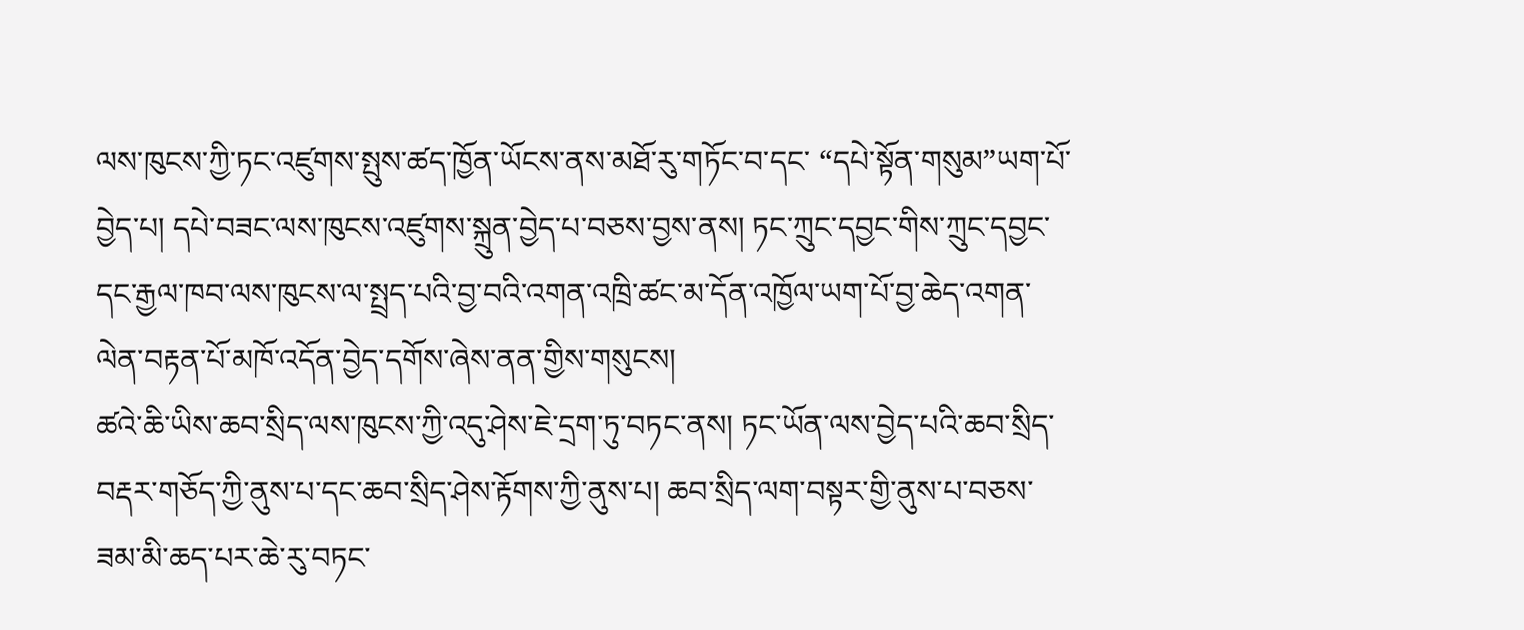ལས་ཁུངས་ཀྱི་ཏང་འཛུགས་སྤུས་ཚད་ཁྱོན་ཡོངས་ནས་མཐོ་རུ་གཏོང་བ་དང་ “དཔེ་སྟོན་གསུམ”ཡག་པོ་བྱེད་པ། དཔེ་བཟང་ལས་ཁུངས་འཛུགས་སྐྲུན་བྱེད་པ་བཅས་བྱས་ནས། ཏང་ཀྲུང་དབྱང་གིས་ཀྲུང་དབྱང་དང་རྒྱལ་ཁབ་ལས་ཁུངས་ལ་སྤྲད་པའི་བྱ་བའི་འགན་འཁྲི་ཚང་མ་དོན་འཁྱོལ་ཡག་པོ་བྱ་ཆེད་འགན་ལེན་བརྟན་པོ་མཁོ་འདོན་བྱེད་དགོས་ཞེས་ནན་གྱིས་གསུངས།
ཚའེ་ཆི་ཡིས་ཆབ་སྲིད་ལས་ཁུངས་ཀྱི་འདུ་ཤེས་ཇེ་དྲག་ཏུ་བཏང་ནས། ཏང་ཡོན་ལས་བྱེད་པའི་ཆབ་སྲིད་བརྡར་གཅོད་ཀྱི་ནུས་པ་དང་ཆབ་སྲིད་ཤེས་རྟོགས་ཀྱི་ནུས་པ། ཆབ་སྲིད་ལག་བསྟར་གྱི་ནུས་པ་བཅས་ཟམ་མི་ཆད་པར་ཆེ་རུ་བཏང་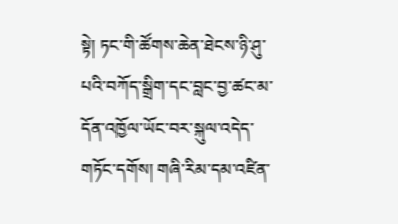སྟེ། ཏང་གི་ཚོགས་ཆེན་ཐེངས་ཉི་ཤུ་པའི་བཀོད་སྒྲིག་དང་བླང་བྱ་ཚང་མ་དོན་འཁྱོལ་ཡོང་བར་སྐུལ་འདེད་གཏོང་དགོས། གཞི་རིམ་དམ་འཛིན་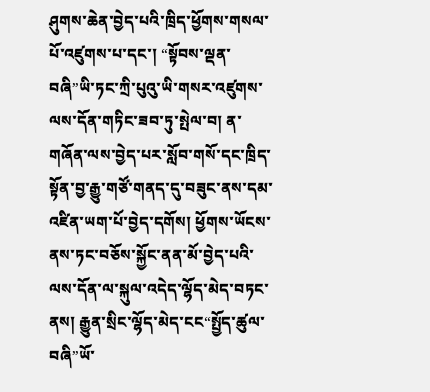ཤུགས་ཆེན་བྱེད་པའི་ཁྲིད་ཕྱོགས་གསལ་པོ་འཛུགས་པ་དང་། “སྟོབས་ལྡན་བཞི”ཡི་ཏང་ཀྲི་པུའུ་ཡི་གསར་འཛུགས་ལས་དོན་གཏིང་ཟབ་ཏུ་སྤེལ་བ། ན་གཞོན་ལས་བྱེད་པར་སློབ་གསོ་དང་ཁྲིད་སྟོན་བྱ་རྒྱུ་གཙོ་གནད་དུ་བཟུང་ནས་དམ་འཛིན་ཡག་པོ་བྱེད་དགོས། ཕྱོགས་ཡོངས་ནས་ཏང་བཅོས་སྐྱོང་ནན་མོ་བྱེད་པའི་ལས་དོན་ལ་སྐུལ་འདེད་ལྷོད་མེད་བཏང་ནས། རྒྱུན་སྲིང་ལྷོད་མེད་ངང“སྤྱོད་ཚུལ་བཞི”ཡོ་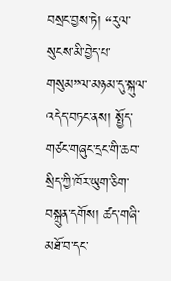བསྲང་བྱས་ཏེ། “རུལ་སུངས་མི་བྱེད་པ་གསུམ”ལ་མཉམ་དུ་སྐུལ་འདེད་བཏང་ནས། སྤྱོད་གཙང་གཞུང་དྲང་གི་ཆབ་སྲིད་ཀྱི་ཁོར་ཡུག་ཅིག་བསྐྲུན་དགོས། ཚད་གཞི་མཐོ་བ་དང་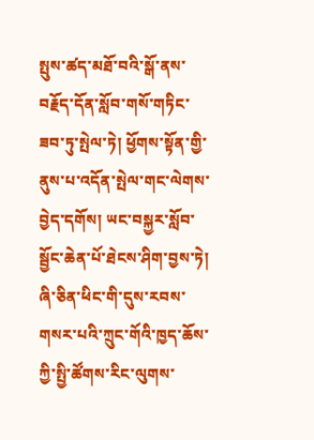སྤུས་ཚད་མཐོ་བའི་སྒོ་ནས་བརྗོད་དོན་སློབ་གསོ་གཏིང་ཟབ་ཏུ་སྤེལ་ཏེ། ཕྱོགས་སྟོན་གྱི་ནུས་པ་འདོན་སྤེལ་གང་ལེགས་བྱེད་དགོས། ཡང་བསྐྱར་སློབ་སྦྱོང་ཆེན་པོ་ཐེངས་ཤིག་བྱས་ཏེ། ཞི་ཅིན་ཕིང་གི་དུས་རབས་གསར་པའི་ཀྲུང་གོའི་ཁྱད་ཆོས་ཀྱི་སྤྱི་ཚོགས་རིང་ལུགས་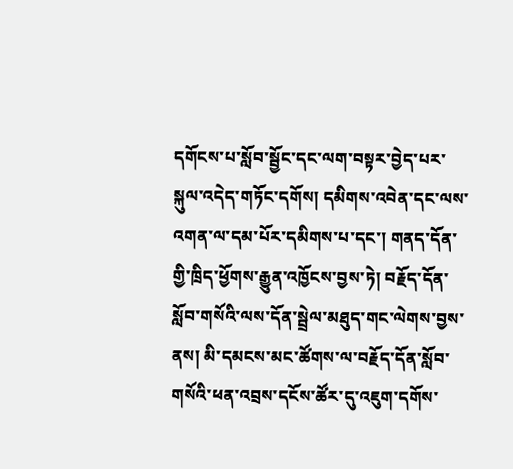དགོངས་པ་སློབ་སྦྱོང་དང་ལག་བསྟར་བྱེད་པར་སྐུལ་འདེད་གཏོང་དགོས། དམིགས་འབེན་དང་ལས་འགན་ལ་དམ་པོར་དམིགས་པ་དང་། གནད་དོན་གྱི་ཁྲིད་ཕྱོགས་རྒྱུན་འཁྱོངས་བྱས་ཏེ། བརྗོད་དོན་སློབ་གསོའི་ལས་དོན་སྦྲེལ་མཐུད་གང་ལེགས་བྱས་ནས། མི་དམངས་མང་ཚོགས་ལ་བརྗོད་དོན་སློབ་གསོའི་ཕན་འབྲས་དངོས་ཚོར་དུ་འཇུག་དགོས་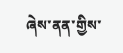ཞེས་ནན་གྱིས་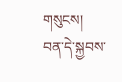གསུངས།
བན་དེ་སྐྱབས་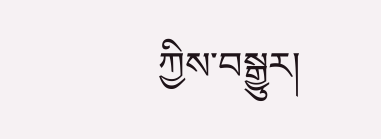ཀྱིས་བསྒྱུར།